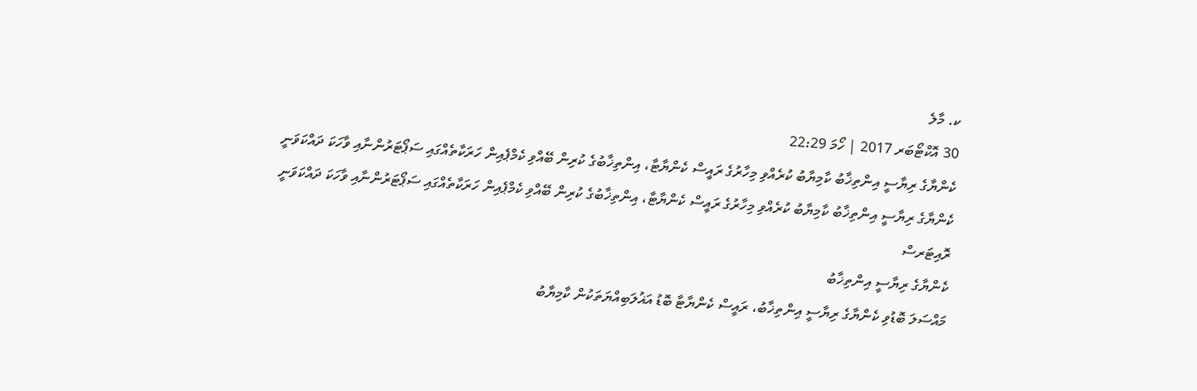ކ. މާލެ
30 އޮކްޓޯބަރ 2017 | ހޯމަ 22:29
ކެންޔާގެ ރިޔާސީ އިންތިޚާބު ކާމިޔާބު ކުރެއްވި މިހާރުގެ ރައީސް ކެންޔާޓާ، އިންތިޚާބުގެ ކުރިން ބޭއްވި ކެމްޕެއިން ހަރަކާތެއްގައި ސަޕޯޓަރުންނާއި ވާހަކަ ދައްކަވަނީ
ކެންޔާގެ ރިޔާސީ އިންތިޚާބު ކާމިޔާބު ކުރެއްވި މިހާރުގެ ރައީސް ކެންޔާޓާ، އިންތިޚާބުގެ ކުރިން ބޭއްވި ކެމްޕެއިން ހަރަކާތެއްގައި ސަޕޯޓަރުންނާއި ވާހަކަ ދައްކަވަނީ
ރޮއިޓަރސް
ކެންޔާގެ ރިޔާސީ އިންތިޚާބު
މައްސަލަ ބޮޑުވި ކެންޔާގެ ރިޔާސީ އިންތިޚާބު، ރައީސް ކެންޔާޓާ ބޮޑު އަޣުލަބިއްޔަތަކުން ކާމިޔާބު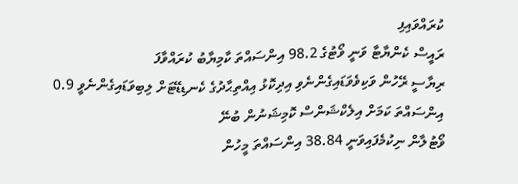ކުރައްވައިފި
ރައީސް ކެންޔާޓާ ވަނީ ވޯޓުގެ 98.2 އިންސައްތަ ކާމިޔާބު ކުރައްވާފަ
ރިޔާސީ ރޭހުން ވަކިވެވަޑައިގެންނެވި އިދިކޮޅު އިއްތިޙާދުގެ ކެނޑިޑޭޓަށް ލިބިވަޑައިގެންނެވީ 0.9 އިންސައްތަ ކަމަށް އިލެކްޝަންސް ކޮމިޝަނުން ބުނޭ
ވޯޓުލާން ނިކުމެފައިވަނީ 38.84 އިންސައްތަ މީހުން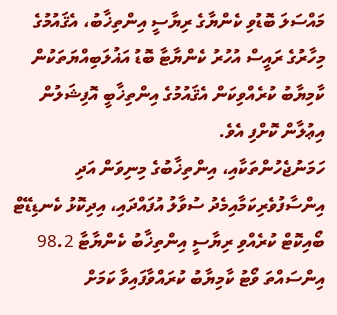މައްސަލަ ބޮޑުވި ކެންޔާގެ ރިޔާސީ އިންތިޚާބު، އެޤައުމުގެ މިހާރުގެ ރައީސް އުހުރު ކެންޔާޓާ ބޮޑު އަޣުލަބިއްޔަތަކުން ކާމިޔާބު ކުރެއްވިކަން އެޤައުމުގެ އިންތިޚާބީ އޮފިޝަލުން އިޢުލާން ކޮށްފި އެވެ.
ހަމަނުޖެހުންތަކާއި، އިންތިޚާބުގެ މިނިވަން އަދި އިންސާފުވެރިކަމާއިމެދު ސުވާލު އުފައްދައި، އިދިކޮޅު ކެނޑިޑޭޓް ބޯއިކޮޓް ކުރެއްވި ރިޔާސީ އިންތިޚާބު ކެންޔާޓާ 98.2 އިންސައްތަ ވޯޓު ކާމިޔާބު ކުރައްވާފައިވާ ކަމަށް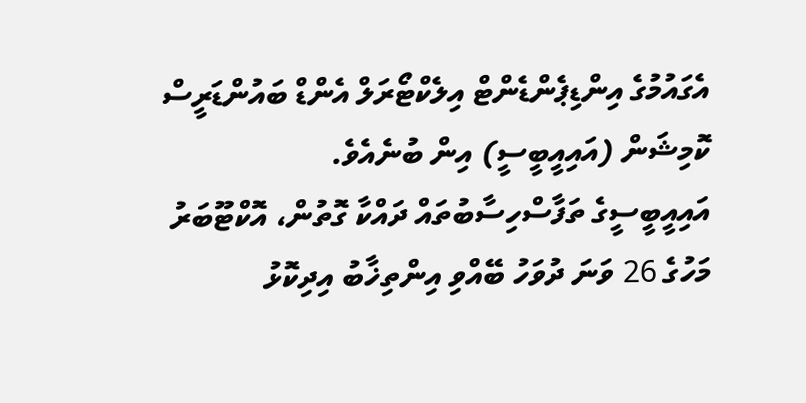އެގައުމުގެ އިންޑިޕެންޑެންޓް އިލެކްޓޯރަލް އެންޑް ބައުންޑަރީސް ކޮމިޝަން (އައިއީބީސީ) އިން ބުނެއެވެ.
އައިއީބީސީގެ ތަފާސްހިސާބުތައް ދައްކާ ގޮތުން، އޮކްޓޫބަރު މަހުގެ 26 ވަނަ ދުވަހު ބޭއްވި އިންތިޚާބު އިދިކޮޅު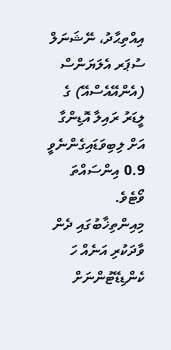އިއްތިޙާދު، ނޭޝަނަލް ސުޕަރ އެލަޔަންސް (އެންއޭއެސްއޭ) ގެ ލީޑަރު ރައިލާ އޮޑިންގާ އަށް ލިބިވަޑައިގެންނެވީ 0.9 އިންސައްތަ ވޯޓެވެ. މިއިންތިޚާބުގައި ދެން ވާދަކުރި އަނެއް ހަ ކެންޑިޑޭޓުންނަށް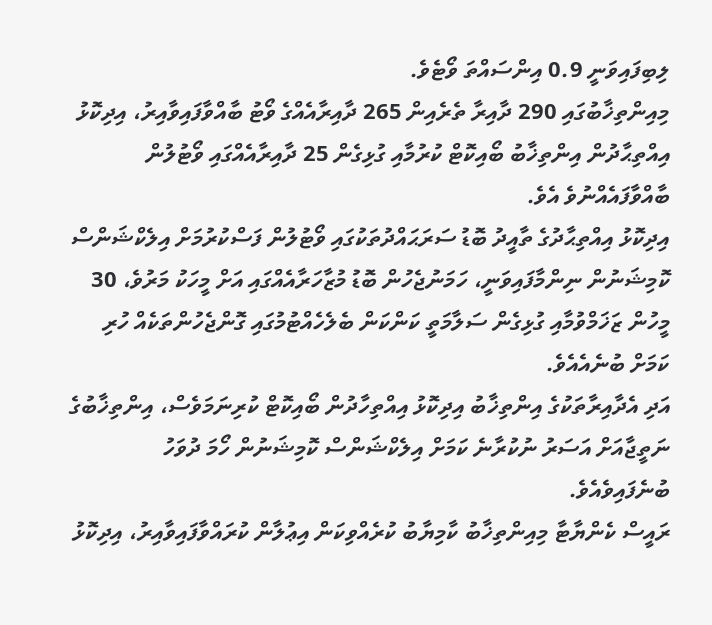ލިބިފައިވަނީ 0.9 އިންސައްތަ ވޯޓެވެ.
މިއިންތިޚާބުގައި 290 ދާއިރާ ތެރެއިން 265 ދާއިރާއެއްގެ ވޯޓު ބާއްވާފައިވާއިރު، އިދިކޮޅު އިއްތިޙާދުން އިންތިޚާބު ބޯއިކޮޓް ކުރުމާއި ގުޅިގެން 25 ދާއިރާއެއްގައި ވޯޓުލުން ބާއްވާފައެއްނުވެ އެވެ.
އިދިކޮޅު އިއްތިޙާދުގެ ތާއީދު ބޮޑު ސަރަޙައްދުތަކުގައި ވޯޓުލުން ފަސްކުރުމަށް އިލެކްޝަންސް ކޮމިޝަނުން ނިންމާފައިވަނީ، ހަމަނުޖެހުން ބޮޑު މުޒާހަރާއެއްގައި އަށް މީހަކު މަރުވެ، 30 މީހުން ޒަޚަމްވުމާއި ގުޅިގެން ސަލާމަތީ ކަންކަން ބެލެހެއްޓުމުގައި ގޮންޖެހުންތަކެއް ހުރި ކަމަށް ބުނެއެއެވެ.
އަދި އެދާއިރާތަކުގެ އިންތިޚާބު އިދިކޮޅު އިއްތިހާދުން ބޯއިކޮޓް ކުރިނަމަވެސް، އިންތިޚާބުގެ ނަތީޖާއަށް އަސަރު ނުކުރާނެ ކަމަށް އިލެކްޝަންސް ކޮމިޝަނުން ހޯމަ ދުވަހު ބުނެފައިވެއެވެ.
ރައީސް ކެންޔާޓާ މިއިންތިޚާބު ކާމިޔާބު ކުރެއްވިކަން އިޢުލާން ކުރައްވާފައިވާއިރު، އިދިކޮޅު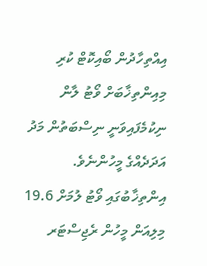އިއްތިހާދުން ބޯއިކޮޓް ކުރި މިއިންތިޚާބަށް ވޯޓު ލާން ނިކުމެފައިވަނީ ނިސްބަތުން މަދު އަދަދެއްގެ މީހުންނެވެ. އިންތިޚާބުގައި ވޯޓު ލުމަށް 19.6 މިލިއަން މީހުން ރެޖިސްޓަރ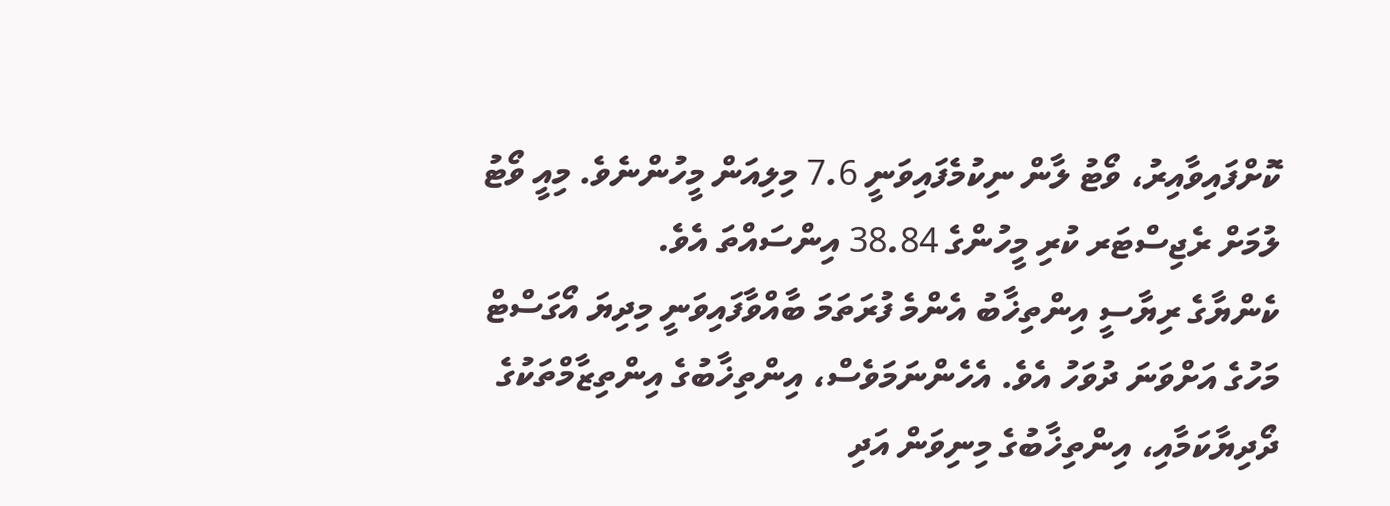ކޮށްފައިވާއިރު، ވޯޓު ލާން ނިކުމެފައިވަނީ 7.6 މިލިއަން މީހުންނެވެ. މިއީ ވޯޓު ލުމަށް ރެޖިސްޓަރ ކުރި މީހުންގެ 38.84 އިންސައްތަ އެވެ.
ކެންޔާގެ ރިޔާސީ އިންތިޚާބު އެންމެ ފުރަތަމަ ބާއްވާފައިވަނީ މިދިޔަ އޯގަސްޓް މަހުގެ އަށްވަނަ ދުވަހު އެވެ. އެހެންނަމަވެސް، އިންތިޚާބުގެ އިންތިޒާމްތަކުގެ ދޯދިޔާކަމާއި، އިންތިޚާބުގެ މިނިވަން އަދި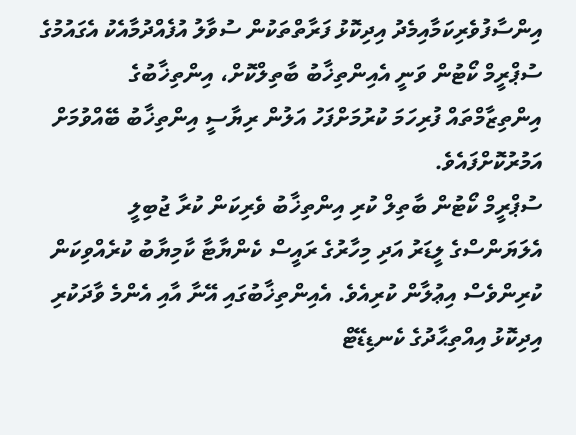އިންސާފުވެރިކަމާއިމެދު އިދިކޮޅު ފަރާތްތަކުން ސުވާލު އުފެއްދުމާއެކު އެގައުމުގެ ސުޕްރީމް ކޯޓުން ވަނީ އެއިންތިޚާބު ބާތިލްކޮށް، އިންތިޚާބުގެ އިންތިޒާމްތައް ފުރިހަމަ ކުރުމަށްފަހު އަލުން ރިޔާސީ އިންތިޚާބު ބޭއްވުމަށް އަމުރުކޮށްފައެވެ.
ސުޕްރީމް ކޯޓުން ބާތިލް ކުރި އިންތިޚާބު ވެރިކަން ކުރާ ޖުބިލީ އެލަޔަންސްގެ ލީޑަރު އަދި މިހާރުގެ ރައީސް ކެންޔާޓާ ކާމިޔާބު ކުރެއްވިކަން ކުރިންވެސް އިޢުލާން ކުރިއެވެ. އެއިންތިޚާބުގައި އޭނާ އާއި އެންމެ ވާދަކުރި އިދިކޮޅު އިއްތިޙާދުގެ ކެނޑިޑޭޓް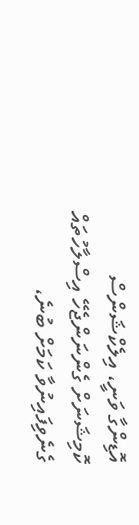އޮޑިންގާ ވަނީ، އިލެކްޝަންސް ކޮމިޝަނަށް ގެންނަންޖެހޭ އިސްލާހުތައް ގެނެވިފައިނުވާ ކަމަށް ބުނެ،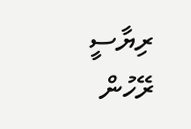ރިޔާސީ ރޭހުން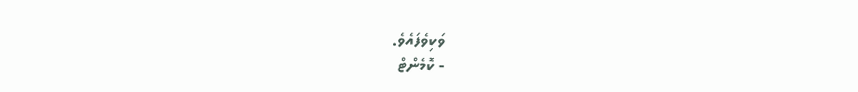ވަކިވެފައެވެ.
- ކޮމެންޓް